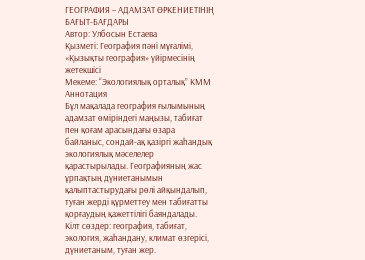ГЕОГРАФИЯ – АДАМЗАТ ӨРКЕНИЕТІНІҢ БАҒЫТ-БАҒДАРЫ
Автор: Улбосын Естаева
Қызметі: География пәні мұғалімі, «Қызықты география» үйірмесінің жетекшісі
Мекеме: “Экологиялық орталық” КММ
Аннотация
Бұл мақалада география ғылымының адамзат өміріндегі маңызы, табиғат пен қоғам арасындағы өзара байланыс, сондай-ақ қазіргі жаһандық экологиялық мәселелер қарастырылады. Географияның жас ұрпақтың дүниетанымын қалыптастырудағы рөлі айқындалып, туған жерді құрметтеу мен табиғатты қорғаудың қажеттілігі баяндалады.
Кілт сөздер: география, табиғат, экология, жаһандану, климат өзгерісі, дүниетаным, туған жер.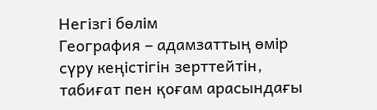Негізгі бөлім
География – адамзаттың өмір сүру кеңістігін зерттейтін, табиғат пен қоғам арасындағы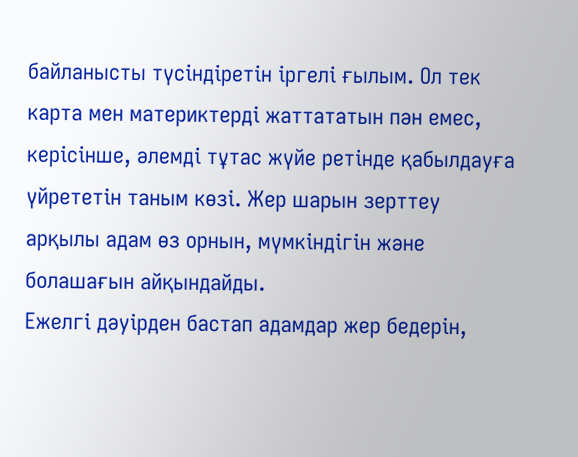байланысты түсіндіретін іргелі ғылым. Ол тек карта мен материктерді жаттататын пән емес, керісінше, әлемді тұтас жүйе ретінде қабылдауға үйрететін таным көзі. Жер шарын зерттеу арқылы адам өз орнын, мүмкіндігін және болашағын айқындайды.
Ежелгі дәуірден бастап адамдар жер бедерін,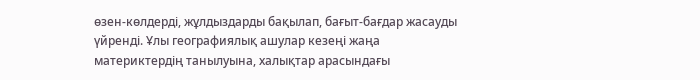өзен-көлдерді, жұлдыздарды бақылап, бағыт-бағдар жасауды үйренді. Ұлы географиялық ашулар кезеңі жаңа материктердің танылуына, халықтар арасындағы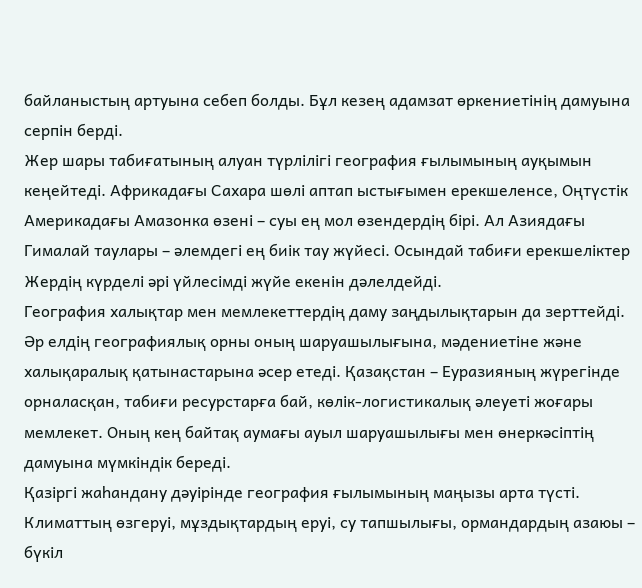байланыстың артуына себеп болды. Бұл кезең адамзат өркениетінің дамуына серпін берді.
Жер шары табиғатының алуан түрлілігі география ғылымының ауқымын кеңейтеді. Африкадағы Сахара шөлі аптап ыстығымен ерекшеленсе, Оңтүстік Америкадағы Амазонка өзені – суы ең мол өзендердің бірі. Ал Азиядағы Гималай таулары – әлемдегі ең биік тау жүйесі. Осындай табиғи ерекшеліктер Жердің күрделі әрі үйлесімді жүйе екенін дәлелдейді.
География халықтар мен мемлекеттердің даму заңдылықтарын да зерттейді. Әр елдің географиялық орны оның шаруашылығына, мәдениетіне және халықаралық қатынастарына әсер етеді. Қазақстан – Еуразияның жүрегінде орналасқан, табиғи ресурстарға бай, көлік-логистикалық әлеуеті жоғары мемлекет. Оның кең байтақ аумағы ауыл шаруашылығы мен өнеркәсіптің дамуына мүмкіндік береді.
Қазіргі жаһандану дәуірінде география ғылымының маңызы арта түсті. Климаттың өзгеруі, мұздықтардың еруі, су тапшылығы, ормандардың азаюы – бүкіл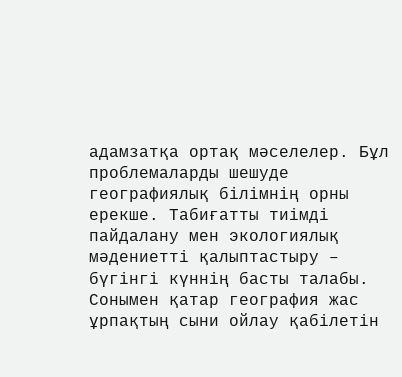адамзатқа ортақ мәселелер. Бұл проблемаларды шешуде географиялық білімнің орны ерекше. Табиғатты тиімді пайдалану мен экологиялық мәдениетті қалыптастыру – бүгінгі күннің басты талабы.
Сонымен қатар география жас ұрпақтың сыни ойлау қабілетін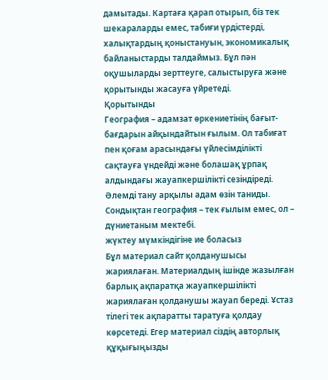дамытады. Картаға қарап отырып, біз тек шекараларды емес, табиғи үрдістерді, халықтардың қоныстануын, экономикалық байланыстарды талдаймыз. Бұл пән оқушыларды зерттеуге, салыстыруға және қорытынды жасауға үйретеді.
Қорытынды
География – адамзат өркениетінің бағыт-бағдарын айқындайтын ғылым. Ол табиғат пен қоғам арасындағы үйлесімділікті сақтауға үндейді және болашақ ұрпақ алдындағы жауапкершілікті сезіндіреді. Әлемді тану арқылы адам өзін таниды. Сондықтан география – тек ғылым емес, ол – дүниетаным мектебі.
жүктеу мүмкіндігіне ие боласыз
Бұл материал сайт қолданушысы жариялаған. Материалдың ішінде жазылған барлық ақпаратқа жауапкершілікті жариялаған қолданушы жауап береді. Ұстаз тілегі тек ақпаратты таратуға қолдау көрсетеді. Егер материал сіздің авторлық құқығыңызды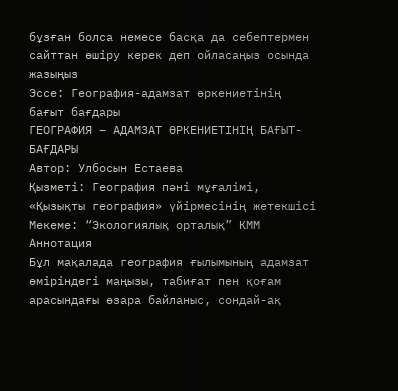бұзған болса немесе басқа да себептермен сайттан өшіру керек деп ойласаңыз осында жазыңыз
Эссе: География-адамзат өркениетінің бағыт бағдары
ГЕОГРАФИЯ – АДАМЗАТ ӨРКЕНИЕТІНІҢ БАҒЫТ-БАҒДАРЫ
Автор: Улбосын Естаева
Қызметі: География пәні мұғалімі, «Қызықты география» үйірмесінің жетекшісі
Мекеме: “Экологиялық орталық” КММ
Аннотация
Бұл мақалада география ғылымының адамзат өміріндегі маңызы, табиғат пен қоғам арасындағы өзара байланыс, сондай-ақ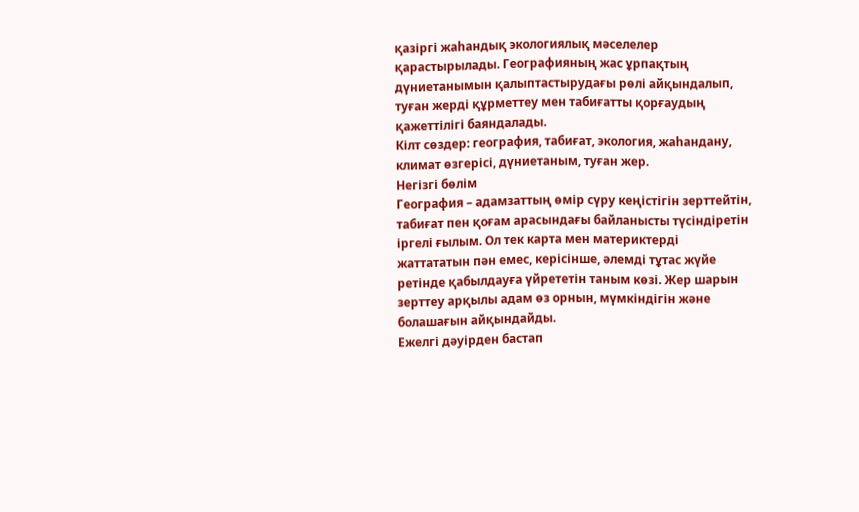қазіргі жаһандық экологиялық мәселелер қарастырылады. Географияның жас ұрпақтың дүниетанымын қалыптастырудағы рөлі айқындалып, туған жерді құрметтеу мен табиғатты қорғаудың қажеттілігі баяндалады.
Кілт сөздер: география, табиғат, экология, жаһандану, климат өзгерісі, дүниетаным, туған жер.
Негізгі бөлім
География – адамзаттың өмір сүру кеңістігін зерттейтін, табиғат пен қоғам арасындағы байланысты түсіндіретін іргелі ғылым. Ол тек карта мен материктерді жаттататын пән емес, керісінше, әлемді тұтас жүйе ретінде қабылдауға үйрететін таным көзі. Жер шарын зерттеу арқылы адам өз орнын, мүмкіндігін және болашағын айқындайды.
Ежелгі дәуірден бастап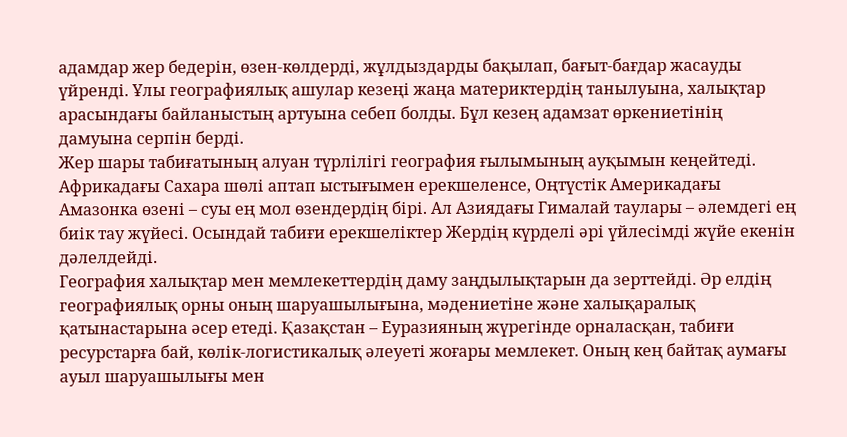адамдар жер бедерін, өзен-көлдерді, жұлдыздарды бақылап, бағыт-бағдар жасауды үйренді. Ұлы географиялық ашулар кезеңі жаңа материктердің танылуына, халықтар арасындағы байланыстың артуына себеп болды. Бұл кезең адамзат өркениетінің дамуына серпін берді.
Жер шары табиғатының алуан түрлілігі география ғылымының ауқымын кеңейтеді. Африкадағы Сахара шөлі аптап ыстығымен ерекшеленсе, Оңтүстік Америкадағы Амазонка өзені – суы ең мол өзендердің бірі. Ал Азиядағы Гималай таулары – әлемдегі ең биік тау жүйесі. Осындай табиғи ерекшеліктер Жердің күрделі әрі үйлесімді жүйе екенін дәлелдейді.
География халықтар мен мемлекеттердің даму заңдылықтарын да зерттейді. Әр елдің географиялық орны оның шаруашылығына, мәдениетіне және халықаралық қатынастарына әсер етеді. Қазақстан – Еуразияның жүрегінде орналасқан, табиғи ресурстарға бай, көлік-логистикалық әлеуеті жоғары мемлекет. Оның кең байтақ аумағы ауыл шаруашылығы мен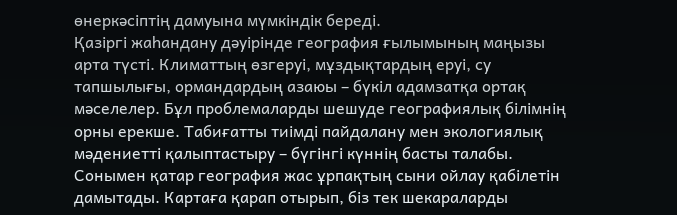өнеркәсіптің дамуына мүмкіндік береді.
Қазіргі жаһандану дәуірінде география ғылымының маңызы арта түсті. Климаттың өзгеруі, мұздықтардың еруі, су тапшылығы, ормандардың азаюы – бүкіл адамзатқа ортақ мәселелер. Бұл проблемаларды шешуде географиялық білімнің орны ерекше. Табиғатты тиімді пайдалану мен экологиялық мәдениетті қалыптастыру – бүгінгі күннің басты талабы.
Сонымен қатар география жас ұрпақтың сыни ойлау қабілетін дамытады. Картаға қарап отырып, біз тек шекараларды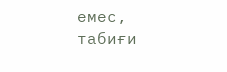емес, табиғи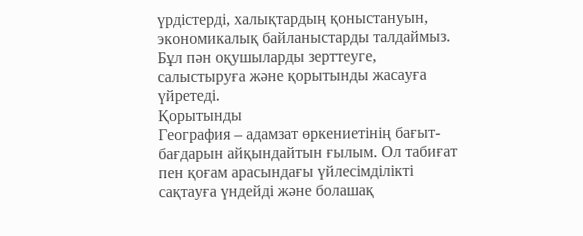үрдістерді, халықтардың қоныстануын, экономикалық байланыстарды талдаймыз. Бұл пән оқушыларды зерттеуге, салыстыруға және қорытынды жасауға үйретеді.
Қорытынды
География – адамзат өркениетінің бағыт-бағдарын айқындайтын ғылым. Ол табиғат пен қоғам арасындағы үйлесімділікті сақтауға үндейді және болашақ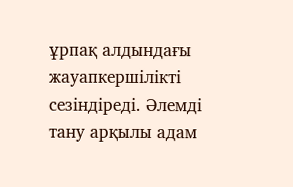ұрпақ алдындағы жауапкершілікті сезіндіреді. Әлемді тану арқылы адам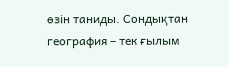өзін таниды. Сондықтан география – тек ғылым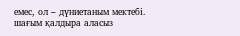емес, ол – дүниетаным мектебі.
шағым қалдыра аласыз